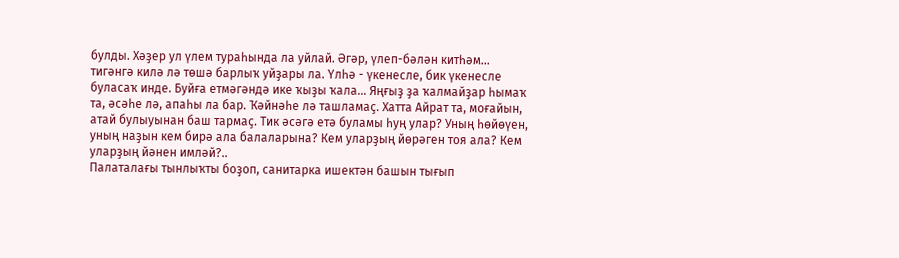булды. Хәҙер ул үлем тураһында ла уйлай. Әгәр, үлеп-бәлән китһәм... тигәнгә килә лә төшә барлыҡ уйҙары ла. Үлһә - үкенесле, бик үкенесле буласаҡ инде. Буйға етмәгәндә ике ҡыҙы ҡала... Яңғыҙ ҙа ҡалмайҙар һымаҡ та, әсәһе лә, апаһы ла бар. Ҡәйнәһе лә ташламаҫ. Хатта Айрат та, моғайын, атай булыуынан баш тармаҫ. Тик әсәгә етә буламы һуң улар? Уның һөйөүен, уның наҙын кем бирә ала балаларына? Кем уларҙың йөрәген тоя ала? Кем уларҙың йәнен имләй?..
Палаталағы тынлыҡты боҙоп, санитарка ишектән башын тығып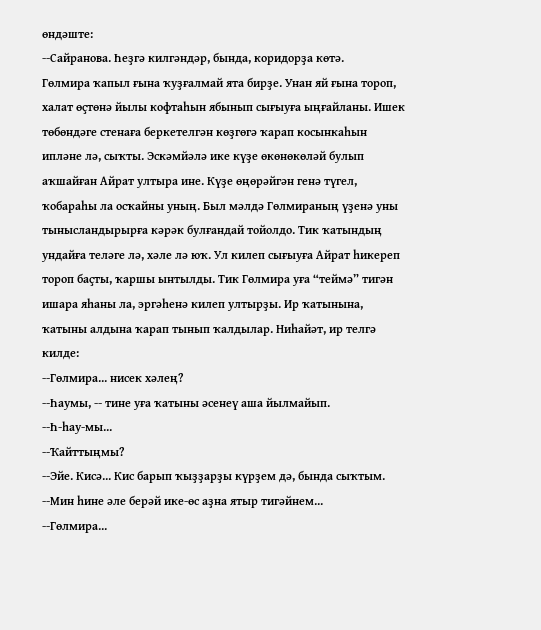өндәште:
--Сайранова. Һеҙгә килгәндәр, бында, коридорҙа көтә.
Гөлмира ҡапыл ғына ҡуҙғалмай ята бирҙе. Унан яй ғына тороп, халат өҫтөнә йылы кофтаһын ябынып сығыуға ыңғайланы. Ишек төбөндәге стенаға беркетелгән көҙгөгә ҡарап косынкаһын ипләне лә, сыҡты. Эскәмйәлә ике күҙе өкөнөкөләй булып аҡшайған Айрат ултыра ине. Күҙе өңөрәйгән генә түгел, ҡобараһы ла осҡайны уның. Был мәлдә Гөлмираның үҙенә уны тынысландырырға кәрәк булғандай тойолдо. Тик ҡатындың ундайға теләге лә, хәле лә юҡ. Ул килеп сығыуға Айрат һикереп тороп баҫты, ҡаршы ынтылды. Тик Гөлмира уға “теймә” тигән ишара яһаны ла, эргәһенә килеп ултырҙы. Ир ҡатынына, ҡатыны алдына ҡарап тынып ҡалдылар. Ниһайәт, ир телгә килде:
--Гөлмира... нисек хәлең?
--Һаумы, -- тине уға ҡатыны әсенеү аша йылмайып.
--Һ-һау-мы...
--Ҡайттыңмы?
--Эйе. Кисә... Кис барып ҡыҙҙарҙы күрҙем дә, бында сыҡтым.
--Мин һине әле берәй ике-өс аҙна ятыр тигәйнем...
--Гөлмира...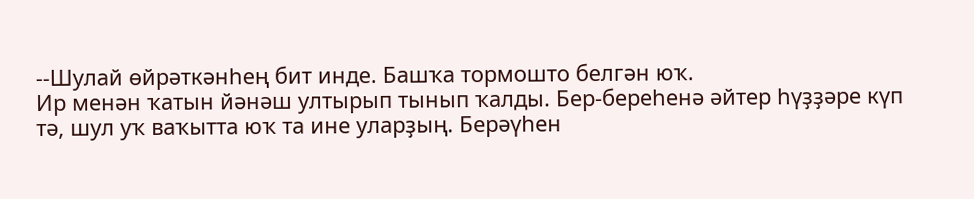--Шулай өйрәткәнһең бит инде. Башҡа тормошто белгән юҡ.
Ир менән ҡатын йәнәш ултырып тынып ҡалды. Бер-береһенә әйтер һүҙҙәре күп тә, шул уҡ ваҡытта юҡ та ине уларҙың. Берәүһен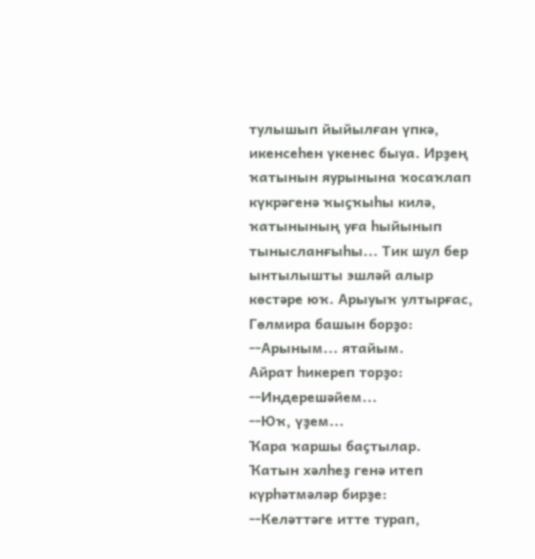тулышып йыйылған үпкә, икенсеһен үкенес быуа. Ирҙең ҡатынын яурынына ҡосаҡлап күкрәгенә ҡыҫҡыһы килә, ҡатынының уға һыйынып тынысланғыһы... Тик шул бер ынтылышты эшләй алыр көстәре юҡ. Арыуыҡ ултырғас, Гөлмира башын борҙо:
--Арыным... ятайым.
Айрат һикереп торҙо:
--Индерешәйем...
--Юҡ, үҙем...
Ҡара ҡаршы баҫтылар. Ҡатын хәлһеҙ генә итеп күрһәтмәләр бирҙе:
--Келәттәге итте турап,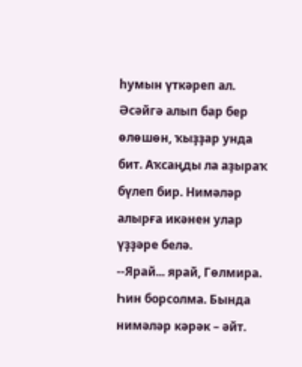һумын үткәреп ал. Әсәйгә алып бар бер өлөшөн, ҡыҙҙар унда бит. Аҡсаңды ла аҙыраҡ бүлеп бир. Нимәләр алырға икәнен улар үҙҙәре белә.
--Ярай... ярай, Гөлмира. Һин борсолма. Бында нимәләр кәрәк – әйт.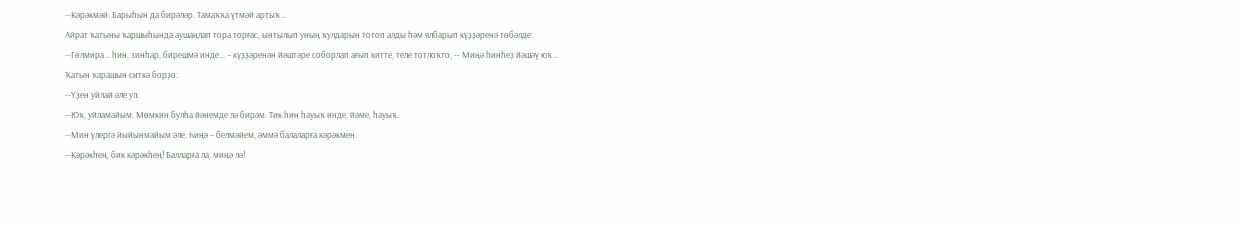--Кәрәкмәй. Барыһын да бирәләр. Тамаҡҡа үтмәй артыҡ...
Айрат ҡатыны ҡаршыһында аушаңлап тора торғас, ынтылып уның ҡулдарын тотоп алды һәм ялбарып күҙҙәренә төбәлде:
--Гөлмира... һин, зинһар, бирешмә инде... – күҙҙәренән йәштәре соборлап ағып китте, теле тотлоҡто, -- Миңә һинһеҙ йәшәү юҡ...
Ҡатын ҡарашын ситкә борҙо:
--Үҙен уйлай әле ул.
--Юҡ, уйламайым. Мөмкин булһа йәнемде лә бирәм. Тик һин һауыҡ инде, йәме, һауыҡ.
--Мин үлергә йыйынмайым әле. Һиңә – белмәйем, әммә балаларға кәрәкмен.
--Кәрәкһең, бик кәрәкһең! Балларға ла, миңә лә!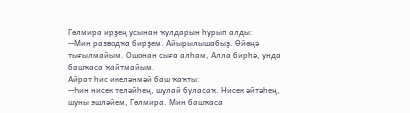Гөлмира ирҙең усынан ҡулдарын һурып алды:
--Мин разводҡа бирҙем. Айырылышабыҙ. Өйөңә тығылмайым. Ошонан сыға алһам, Алла бирһә, унда башҡаса ҡайтмайым.
Айрат һис икеләнмәй баш ҡаҡты:
--Һин нисек теләйһең, шулай буласаҡ. Нисек әйтәһең, шуны эшләйем, Гөлмира. Мин башҡаса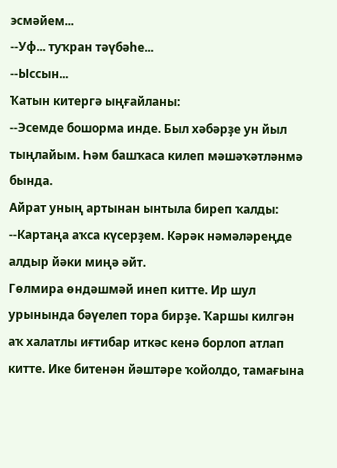эсмәйем...
--Уф... туҡран тәүбәһе...
--Ыссын...
Ҡатын китергә ыңғайланы:
--Эсемде бошорма инде. Был хәбәрҙе ун йыл тыңлайым. Һәм башҡаса килеп мәшәҡәтләнмә бында.
Айрат уның артынан ынтыла биреп ҡалды:
--Картаңа аҡса күсерҙем. Кәрәк нәмәләреңде алдыр йәки миңә әйт.
Гөлмира өндәшмәй инеп китте. Ир шул урынында бәүелеп тора бирҙе. Ҡаршы килгән аҡ халатлы иғтибар иткәс кенә борлоп атлап китте. Ике битенән йәштәре ҡойолдо, тамағына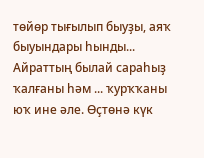төйөр тығылып быуҙы, аяҡ быуындары һынды... Айраттың былай сараһыҙ ҡалғаны һәм ... ҡурҡҡаны юҡ ине әле. Өҫтөнә күк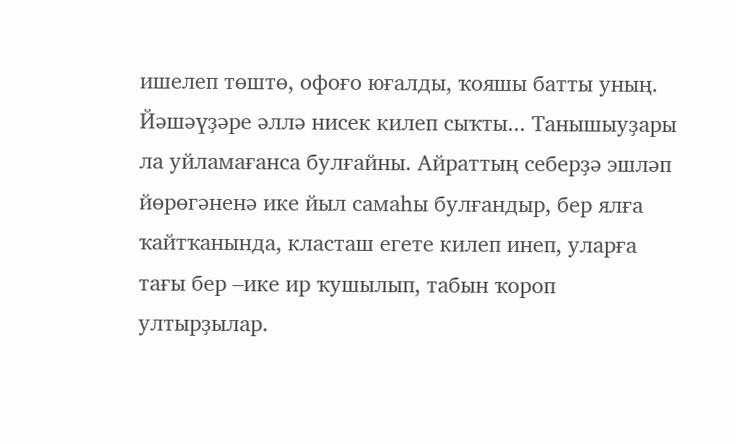ишелеп төштө, офоғо юғалды, ҡояшы батты уның.
Йәшәүҙәре әллә нисек килеп сыҡты... Танышыуҙары ла уйламағанса булғайны. Айраттың себерҙә эшләп йөрөгәненә ике йыл самаһы булғандыр, бер ялға ҡайтҡанында, класташ егете килеп инеп, уларға тағы бер –ике ир ҡушылып, табын ҡороп ултырҙылар.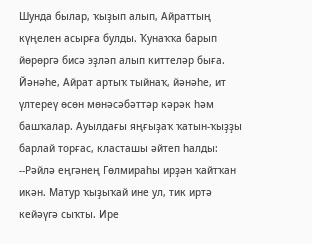Шунда былар, ҡыҙып алып, Айраттың күңелен асырға булды. Ҡунаҡҡа барып йөрөргә бисә эҙләп алып киттеләр быға. Йәнәһе, Айрат артыҡ тыйнаҡ, йәнәһе, ит үлтереү өсөн мөнәсәбәттәр кәрәк һәм башҡалар. Ауылдағы яңғыҙаҡ ҡатын-ҡыҙҙы барлай торғас, класташы әйтеп һалды:
--Рәйлә еңгәнең Гөлмираһы ирҙән ҡайтҡан икән. Матур ҡыҙыҡай ине ул, тик иртә кейәүгә сыҡты. Ире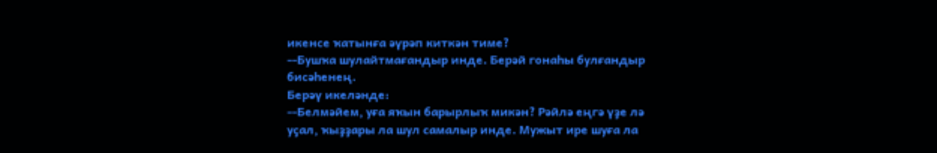икенсе ҡатынға әүрәп киткән тиме?
--Бушҡа шулайтмағандыр инде. Берәй гонаһы булғандыр бисәһенең.
Берәү икеләнде:
--Белмәйем, уға яҡын барырлыҡ микән? Рәйлә еңгә үҙе лә уҫал, ҡыҙҙары ла шул самалыр инде. Мужыт ире шуға ла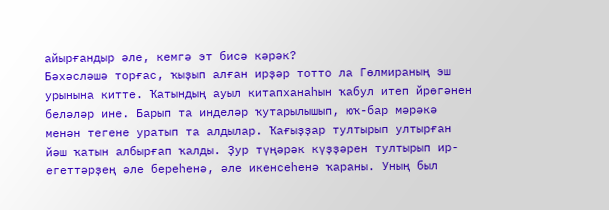айырғандыр әле, кемгә эт бисә кәрәк?
Бәхәсләшә торғас, ҡыҙып алған ирҙәр тотто ла Гөлмираның эш урынына китте. Ҡатындың ауыл китапханаһын ҡабул итеп йрөгәнен беләләр ине. Барып та инделәр ҡутарылышып, юҡ-бар мәрәкә менән тегене уратып та алдылар. Ҡағыҙҙар тултырып ултырған йәш ҡатын албырғап ҡалды. Ҙур түңәрәк күҙҙәрен тултырып ир-егеттәрҙең әле береһенә, әле икенсеһенә ҡараны. Уның был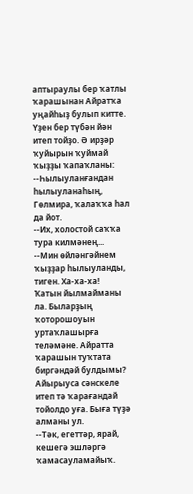аптыраулы бер ҡатлы ҡарашынан Айратҡа уңайһыҙ булып китте. Үҙен бер түбән йән итеп тойҙо. Ә ирҙәр ҡуйырын ҡуймай ҡыҙҙы ҡапаҡланы:
--Һылыуланғандан һылыуланаһың, Гөлмира, ҡалаҡҡа һал да йот.
--Их, холостой саҡҡа тура килмәнең...
--Мин өйләнгәйнем ҡыҙҙар һылыуланды, тиген. Ха-ха-ха!
Ҡатын йылмайманы ла. Быларҙың ҡоторошоуын уртаҡлашырға теләмәне. Айратта ҡарашын туҡтата биргәндәй булдымы? Айырыуса сәнскеле итеп тә ҡарағандай тойолдо уға. Быға түҙә алманы ул.
--Тәк, егеттәр, ярай, кешегә эшләргә ҡамасауламайыҡ.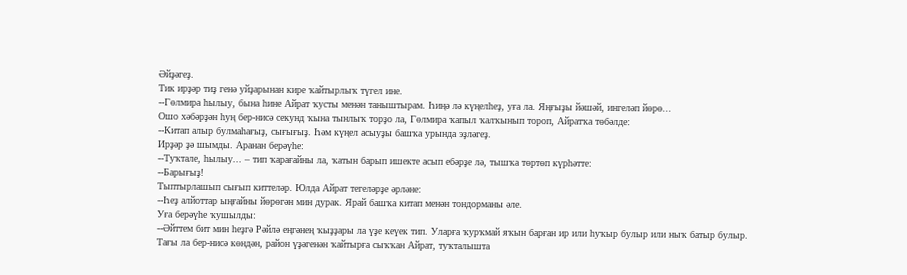Әйҙәгеҙ.
Тик ирҙәр тиҙ генә уйҙарынан кире ҡайтырлыҡ түгел ине.
--Гөлмира һылыу, бына һине Айрат ҡусты менән таныштырам. Һиңә лә күңелһеҙ, уға ла. Яңғыҙы йәшәй, ингеләп йөрө...
Ошо хәбәрҙән һуң бер-нисә секунд ҡына тынлыҡ торҙо ла, Гөлмира ҡапыл ҡалҡынып тороп, Айратҡа төбәлде:
--Китап алыр булмаһағыҙ, сығығыҙ. Һәм күңел асыуҙы башҡа урында эҙләгеҙ.
Ирҙәр ҙә шымды. Аранан берәүһе:
--Туҡтале, һылыу... – тип ҡарағайны ла, ҡатын барып ишекте асып ебәрҙе лә, тышҡа төртөп күрһәтте:
--Барығыҙ!
Тыптырлашып сығып киттеләр. Юлда Айрат тегеләрҙе әрләне:
--Һеҙ алйоттар ыңғайны йөрөгән мин дурак. Ярай башҡа китап менән тондорманы әле.
Уға берәүһе ҡушылды:
--Әйттем бит мин һеҙгә Рәйлә еңгәнең ҡыҙҙары ла үҙе кеүек тип. Уларға ҡурҡмай яҡын барған ир или һуҡыр булыр или ныҡ батыр булыр.
Тағы ла бер-нисә көндән, район үҙәгенән ҡайтырға сыҡҡан Айрат, туҡталышта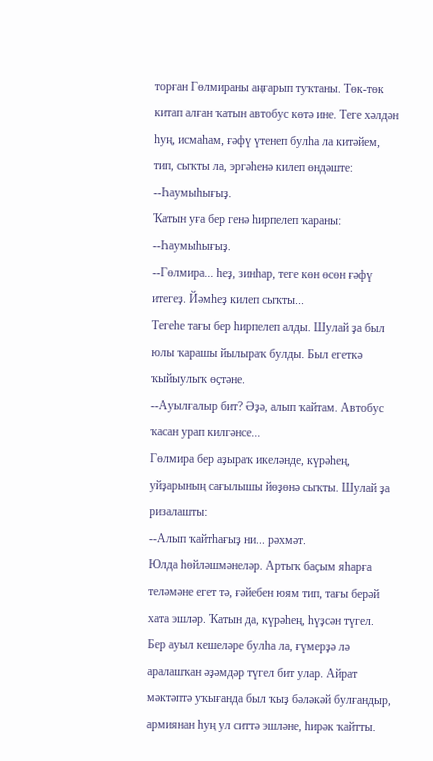торған Гөлмираны аңғарып туҡтаны. Төк-төк китап алған ҡатын автобус көтә ине. Теге хәлдән һуң, исмаһам, ғәфү үтенеп булһа ла китәйем, тип, сыҡты ла, эргәһенә килеп өндәште:
--Һаумыһығыҙ.
Ҡатын уға бер генә һирпелеп ҡараны:
--Һаумыһығыҙ.
--Гөлмира... һеҙ, зинһар, теге көн өсөн ғәфү итегеҙ. Йәмһеҙ килеп сыҡты...
Тегеһе тағы бер һирпелеп алды. Шулай ҙа был юлы ҡарашы йылыраҡ булды. Был егеткә ҡыйыулыҡ өҫтәне.
--Ауылғалыр бит? Әҙә, алып ҡайтам. Автобус ҡасан урап килгәнсе...
Гөлмира бер аҙыраҡ икеләнде, күрәһең, уйҙарының сағылышы йөҙөнә сыҡты. Шулай ҙа ризалашты:
--Алып ҡайтһағыҙ ни... рәхмәт.
Юлда һөйләшмәнеләр. Артыҡ баҫым яһарға теләмәне егет тә, ғәйебен юям тип, тағы берәй хата эшләр. Ҡатын да, күрәһең, һүҙсән түгел. Бер ауыл кешеләре булһа ла, ғүмерҙә лә аралашҡан әҙәмдәр түгел бит улар. Айрат мәктәптә уҡығанда был ҡыҙ бәләкәй булғандыр, армиянан һуң ул ситтә эшләне, һирәк ҡайтты.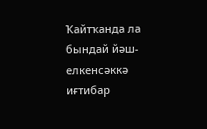Ҡайтҡанда ла бындай йәш-елкенсәккә иғтибар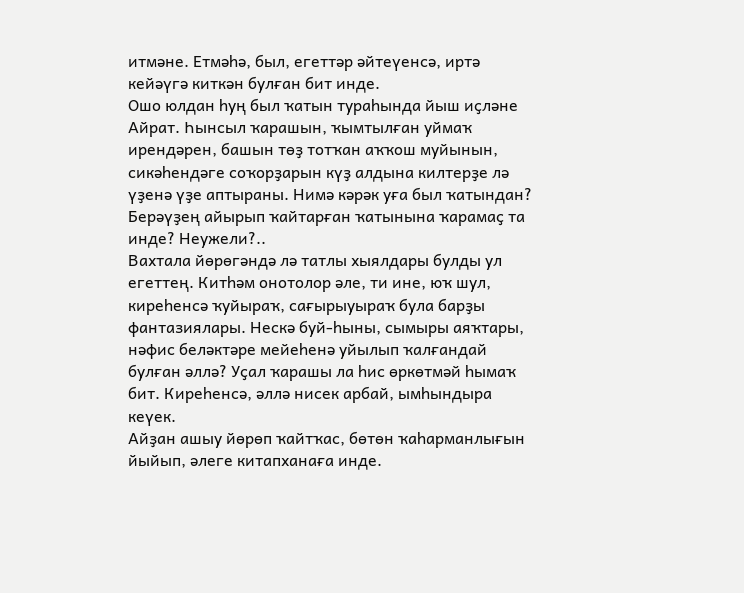итмәне. Етмәһә, был, егеттәр әйтеүенсә, иртә кейәүгә киткән булған бит инде.
Ошо юлдан һуң был ҡатын тураһында йыш иҫләне Айрат. Һынсыл ҡарашын, ҡымтылған уймаҡ ирендәрен, башын төҙ тотҡан аҡҡош муйынын, сикәһендәге соҡорҙарын күҙ алдына килтерҙе лә үҙенә үҙе аптыраны. Нимә кәрәк уға был ҡатындан? Берәүҙең айырып ҡайтарған ҡатынына ҡарамаҫ та инде? Неужели?..
Вахтала йөрөгәндә лә татлы хыялдары булды ул егеттең. Китһәм онотолор әле, ти ине, юҡ шул, киреһенсә ҡуйыраҡ, сағырыуыраҡ була барҙы фантазиялары. Нескә буй-һыны, сымыры аяҡтары, нәфис беләктәре мейеһенә уйылып ҡалғандай булған әллә? Уҫал ҡарашы ла һис өркөтмәй һымаҡ бит. Киреһенсә, әллә нисек арбай, ымһындыра кеүек.
Айҙан ашыу йөрөп ҡайтҡас, бөтөн ҡаһарманлығын йыйып, әлеге китапханаға инде.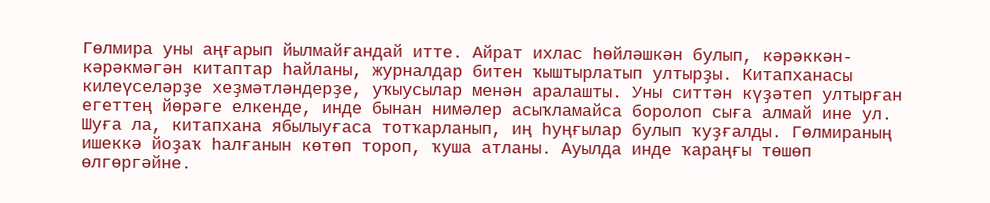Гөлмира уны аңғарып йылмайғандай итте. Айрат ихлас һөйләшкән булып, кәрәккән-кәрәкмәгән китаптар һайланы, журналдар битен ҡыштырлатып ултырҙы. Китапханасы килеүселәрҙе хеҙмәтләндерҙе, уҡыусылар менән аралашты. Уны ситтән күҙәтеп ултырған егеттең йөрәге елкенде, инде бынан нимәлер асыҡламайса боролоп сыға алмай ине ул. Шуға ла, китапхана ябылыуғаса тотҡарланып, иң һуңғылар булып ҡуҙғалды. Гөлмираның ишеккә йоҙаҡ һалғанын көтөп тороп, ҡуша атланы. Ауылда инде ҡараңғы төшөп өлгөргәйне.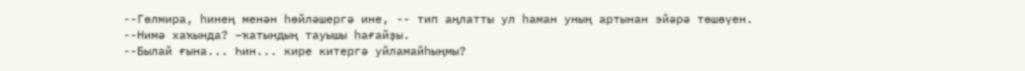--Гөлмира, һинең менән һөйләшергә ине, -- тип аңлатты ул һаман уның артынан эйәрә төшөүен.
--Нимә хаҡында? –ҡатындың тауышы һағайҙы.
--Былай ғына... Һин... кире китергә уйламайһыңмы?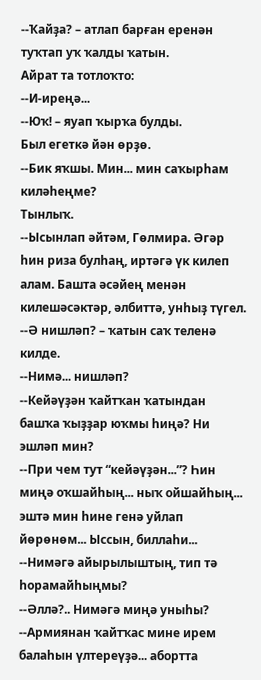--Ҡайҙа? – атлап барған еренән туҡтап уҡ ҡалды ҡатын.
Айрат та тотлоҡто:
--И-иреңә...
--Юҡ! – яуап ҡырҡа булды.
Был егеткә йән өрҙө.
--Бик яҡшы. Мин... мин саҡырһам киләһеңме?
Тынлыҡ.
--Ысынлап әйтәм, Гөлмира. Әгәр һин риза булһаң, иртәгә үк килеп алам. Башта әсәйең менән килешәсәктәр, әлбиттә, унһыҙ түгел.
--Ә нишләп? – ҡатын саҡ теленә килде.
--Нимә... нишләп?
--Кейәүҙән ҡайтҡан ҡатындан башҡа ҡыҙҙар юҡмы һиңә? Ни эшләп мин?
--При чем тут “кейәүҙән...”? Һин миңә оҡшайһың... ныҡ ойшайһың... эштә мин һине генә уйлап йөрөнөм... Ыссын, биллаһи...
--Нимәгә айырылыштың, тип тә һорамайһыңмы?
--Әллә?.. Нимәгә миңә уныһы?
--Армиянан ҡайтҡас мине ирем балаһын үлтереүҙә... абортта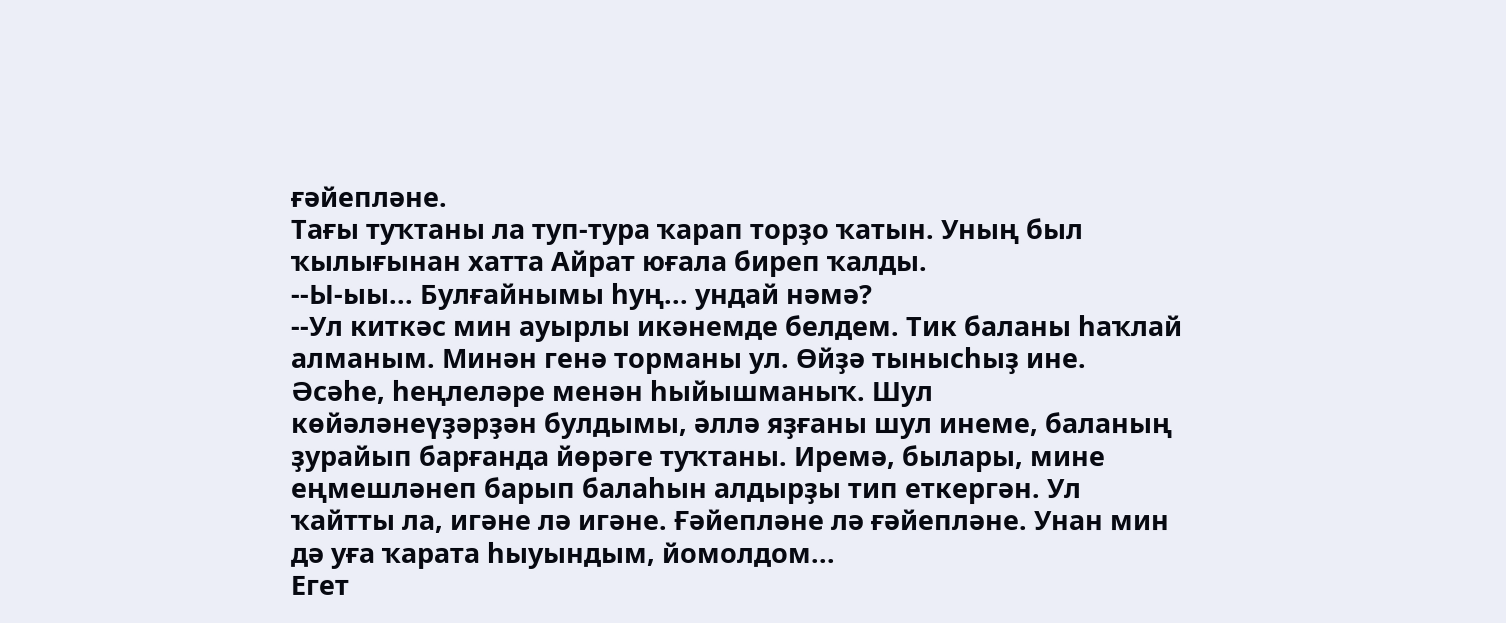ғәйепләне.
Тағы туҡтаны ла туп-тура ҡарап торҙо ҡатын. Уның был ҡылығынан хатта Айрат юғала биреп ҡалды.
--Ы-ыы... Булғайнымы һуң... ундай нәмә?
--Ул киткәс мин ауырлы икәнемде белдем. Тик баланы һаҡлай алманым. Минән генә торманы ул. Өйҙә тынысһыҙ ине. Әсәһе, һеңлеләре менән һыйышманыҡ. Шул көйәләнеүҙәрҙән булдымы, әллә яҙғаны шул инеме, баланың ҙурайып барғанда йөрәге туҡтаны. Иремә, былары, мине еңмешләнеп барып балаһын алдырҙы тип еткергән. Ул ҡайтты ла, игәне лә игәне. Ғәйепләне лә ғәйепләне. Унан мин дә уға ҡарата һыуындым, йомолдом...
Егет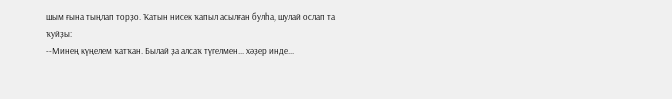шым ғына тыңлап торҙо. Ҡатын нисек ҡапыл асылған булһа, шулай ослап та ҡуйҙы:
--Минең күңелем ҡатҡан. Былай ҙа алсаҡ түгелмен... хәҙер инде...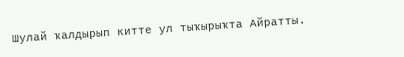Шулай ҡалдырып китте ул тыҡырыҡта Айратты.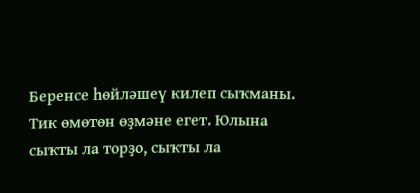Беренсе һөйләшеү килеп сыҡманы. Тик өмөтөн өҙмәне егет. Юлына сыҡты ла торҙо, сыҡты ла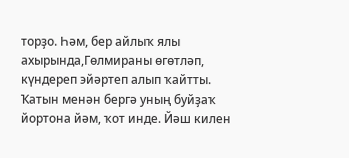торҙо. Һәм, бер айлыҡ ялы ахырында,Гөлмираны өгөтләп, күндереп эйәртеп алып ҡайтты. Ҡатын менән бергә уның буйҙаҡ йортона йәм, ҡот инде. Йәш килен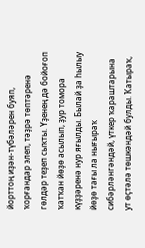йорттоң иҙән-түбәләрен буяп, ҡорғандар элеп, тәҙрә төптәренә гөлдәр теҙеп сыҡты. Үҙенең дә бойоғоп ҡатҡан йөҙө асылып, ҙур томора күҙҙәренә нур яғылды. Былай ҙа һылыу йөҙө тағы ла нығыраҡ сибәрләнгәндәй, үткер ҡараштарына ут өҫтәлә төшкәндәй булды. Ҡатыраҡ,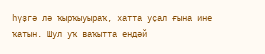һүҙгә лә ҡырҡыуыраҡ, хатта уҫал ғына ине ҡатын. Шул уҡ ваҡытта ендәй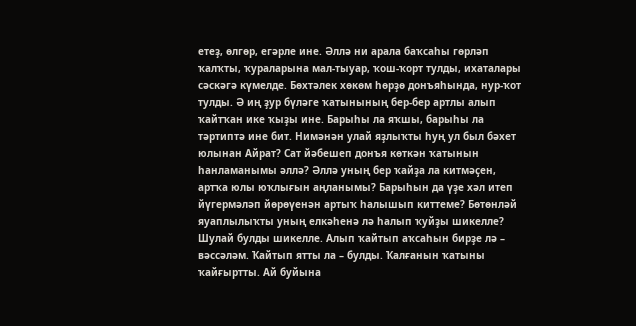етеҙ, өлгөр, егәрле ине. Әллә ни арала баҡсаһы гөрләп ҡалҡты, ҡураларына мал-тыуар, ҡош-ҡорт тулды, ихаталары сәскәгә күмелде. Бөхтәлек хөкөм һөрҙө донъяһында, нур-ҡот тулды. Ә иң ҙур бүләге ҡатынының бер-бер артлы алып ҡайтҡан ике ҡыҙы ине. Барыһы ла яҡшы, барыһы ла тәртиптә ине бит. Нимәнән улай яҙлыҡты һуң ул был бәхет юлынан Айрат? Сат йәбешеп донъя көткән ҡатынын һанламанымы әллә? Әллә уның бер ҡайҙа ла китмәҫен, артҡа юлы юҡлығын аңланымы? Барыһын да үҙе хәл итеп йүгермәләп йөрөүенән артыҡ һалышып киттеме? Бөтөнләй яуаплылыҡты уның елкәһенә лә һалып ҡуйҙы шикелле? Шулай булды шикелле. Алып ҡайтып аҡсаһын бирҙе лә – вәссәләм. Ҡайтып ятты ла – булды. Ҡалғанын ҡатыны ҡайғыртты. Ай буйына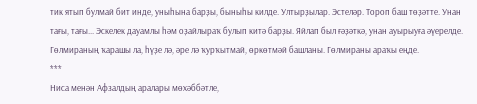тик ятып булмай бит инде, уныһына барҙы, быныһы килде. Ултырҙылар. Эстеләр. Тороп баш төҙәтте. Унан тағы, тағы... Эскелек дауамлы һәм оҙайлыраҡ булып китә барҙы. Яйлап был ғәҙәткә, унан ауырыуға әүерелде. Гөлмираның ҡарашы ла, һүҙе лә, әре лә ҡурҡытмай, өркөтмәй башланы. Гөлмираны араҡы еңде.
***
Ниса менән Афзалдың аралары мөхәббәтле,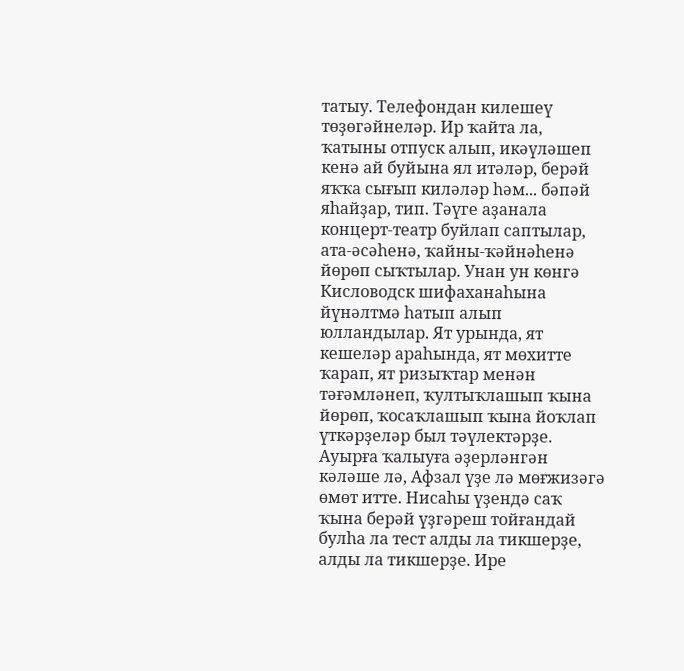татыу. Телефондан килешеү төҙөгәйнеләр. Ир ҡайта ла, ҡатыны отпуск алып, икәүләшеп кенә ай буйына ял итәләр, берәй яҡҡа сығып киләләр һәм... бәпәй яһайҙар, тип. Тәүге аҙанала концерт-театр буйлап саптылар, ата-әсәһенә, ҡайны-ҡәйнәһенә йөрөп сыҡтылар. Унан ун көнгә Кисловодск шифаханаһына йүнәлтмә һатып алып юлландылар. Ят урында, ят кешеләр араһында, ят мөхитте ҡарап, ят ризыҡтар менән тәғәмләнеп, ҡултыҡлашып ҡына йөрөп, ҡосаҡлашып ҡына йоҡлап үткәрҙеләр был тәүлектәрҙе. Ауырға ҡалыуға әҙерләнгән кәләше лә, Афзал үҙе лә мөғжизәгә өмөт итте. Нисаһы үҙендә саҡ ҡына берәй үҙгәреш тойғандай булһа ла тест алды ла тикшерҙе, алды ла тикшерҙе. Ире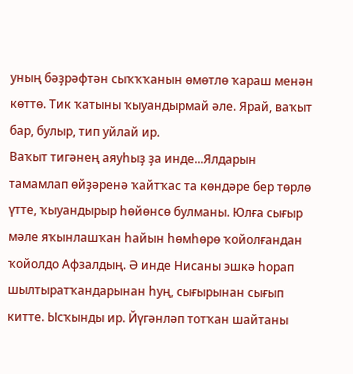уның бәҙрәфтән сыҡҡҡанын өмөтлө ҡараш менән көттө. Тик ҡатыны ҡыуандырмай әле. Ярай, ваҡыт бар, булыр, тип уйлай ир.
Ваҡыт тигәнең аяуһыҙ ҙа инде...Ялдарын тамамлап өйҙәренә ҡайтҡас та көндәре бер төрлө үтте, ҡыуандырыр һөйөнсө булманы. Юлға сығыр мәле яҡынлашҡан һайын һөмһөрө ҡойолғандан ҡойолдо Афзалдың. Ә инде Нисаны эшкә һорап шылтыратҡандарынан һуң, сығырынан сығып китте. Ысҡынды ир. Йүгәнләп тотҡан шайтаны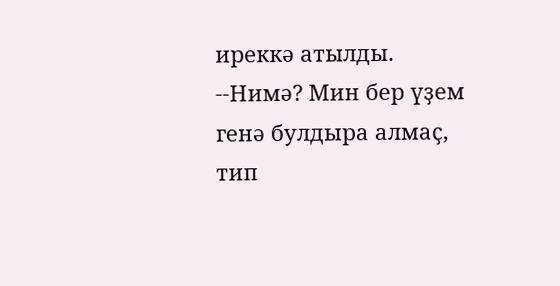иреккә атылды.
--Нимә? Мин бер үҙем генә булдыра алмаҫ, тип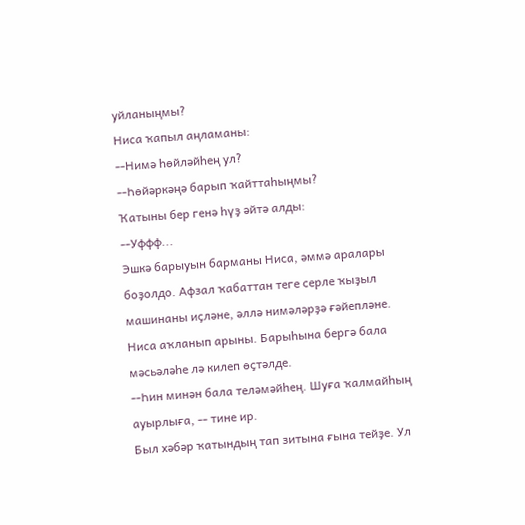уйланыңмы?
Ниса ҡапыл аңламаны:
--Нимә һөйләйһең ул?
--Һөйәркәңә барып ҡайттаһыңмы?
Ҡатыны бер генә һүҙ әйтә алды:
--Уффф...
Эшкә барыуын барманы Ниса, әммә аралары боҙолдо. Афзал ҡабаттан теге серле ҡыҙыл машинаны иҫләне, әллә нимәләрҙә ғәйепләне. Ниса аҡланып арыны. Барыһына бергә бала мәсьәләһе лә килеп өҫтәлде.
--Һин минән бала теләмәйһең. Шуға ҡалмайһың ауырлыға, -- тине ир.
Был хәбәр ҡатындың тап зитына ғына тейҙе. Ул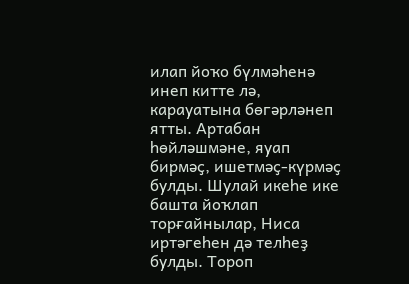илап йоҡо бүлмәһенә инеп китте лә, карауатына бөгәрләнеп ятты. Артабан һөйләшмәне, яуап бирмәҫ, ишетмәҫ-күрмәҫ булды. Шулай икеһе ике башта йоҡлап торғайнылар, Ниса иртәгеһен дә телһеҙ булды. Тороп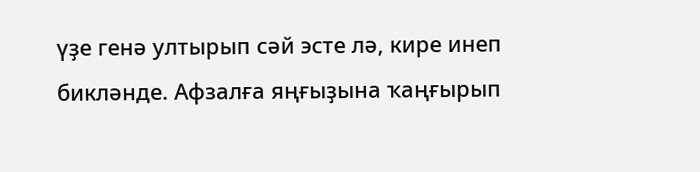үҙе генә ултырып сәй эсте лә, кире инеп бикләнде. Афзалға яңғыҙына ҡаңғырып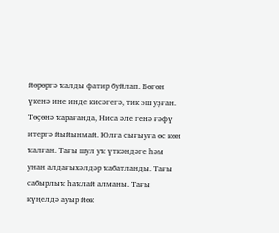йөрөргә ҡалды фатир буйлап. Бөгөн үкенә ине инде кисәгегә, тик эш уҙған. Төҫөнә ҡарағанда, Ниса әле генә ғәфү итергә йыйынмай. Юлға сығыуға өс көн ҡалған. Тағы шул уҡ үткәндәге һәм унан алдағыхәлдәр ҡабатланды. Тағы сабырлыҡ һаҡлай алманы. Тағы күңелдә ауыр йөк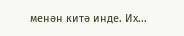менән китә инде. Их...